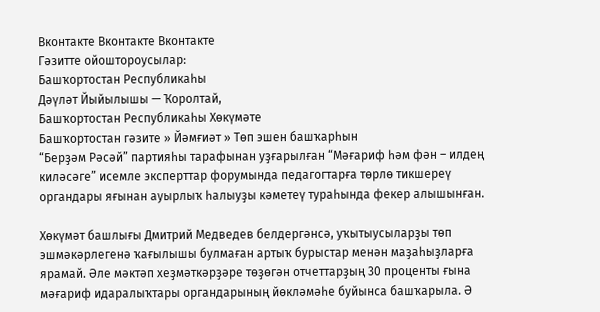Вконтакте Вконтакте Вконтакте
Гәзитте ойоштороусылар:
Башҡортостан Республикаһы
Дәүләт Йыйылышы — Ҡоролтай,
Башҡортостан Республикаһы Хөкүмәте
Башҡортостан гәзите » Йәмғиәт » Төп эшен башҡарһын
“Берҙәм Рәсәй” партияһы тарафынан уҙғарылған “Мәғариф һәм фән – илдең киләсәге” исемле эксперттар форумында педагогтарға төрлө тикшереү органдары яғынан ауырлыҡ һалыуҙы кәметеү тураһында фекер алышынған.

Хөкүмәт башлығы Дмитрий Медведев белдергәнсә, уҡытыусыларҙы төп эшмәкәрлегенә ҡағылышы булмаған артыҡ бурыстар менән маҙаһыҙларға ярамай. Әле мәктәп хеҙмәткәрҙәре төҙөгән отчеттарҙың 30 проценты ғына мәғариф идаралыҡтары органдарының йөкләмәһе буйынса башҡарыла. Ә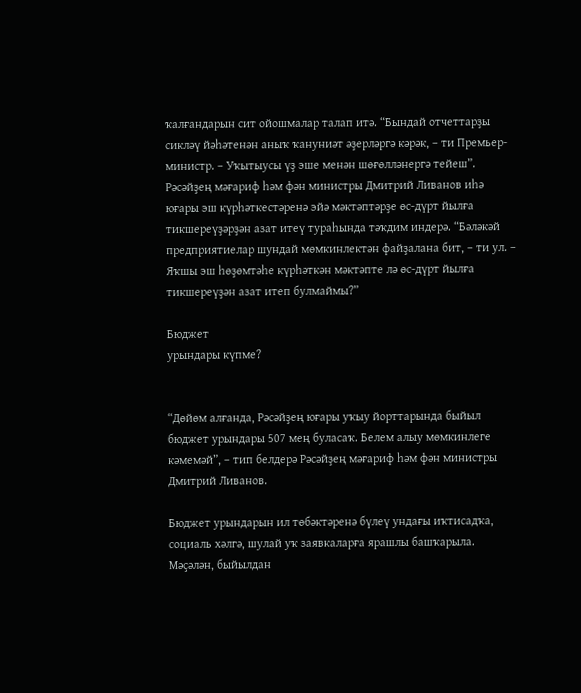ҡалғандарын сит ойошмалар талап итә. “Бындай отчеттарҙы сикләү йәһәтенән аныҡ ҡануниәт әҙерләргә кәрәк, – ти Премьер-министр. – Уҡытыусы үҙ эше менән шөғөлләнергә тейеш”.
Рәсәйҙең мәғариф һәм фән министры Дмитрий Ливанов иһә юғары эш күрһәткестәренә эйә мәктәптәрҙе өс-дүрт йылға тикшереүҙәрҙән азат итеү тураһында тәҡдим индерә. “Бәләкәй предприятиелар шундай мөмкинлектән файҙалана бит, – ти ул. – Яҡшы эш һөҙөмтәһе күрһәткән мәктәпте лә өс-дүрт йылға тикшереүҙән азат итеп булмаймы?”

Бюджет
урындары күпме?


“Дөйөм алғанда, Рәсәйҙең юғары уҡыу йорттарында быйыл бюджет урындары 507 мең буласаҡ. Белем алыу мөмкинлеге кәмемәй”, – тип белдерә Рәсәйҙең мәғариф һәм фән министры Дмитрий Ливанов.

Бюджет урындарын ил төбәктәренә бүлеү ундағы иҡтисадҡа, социаль хәлгә, шулай уҡ заявкаларға ярашлы башҡарыла. Мәҫәлән, быйылдан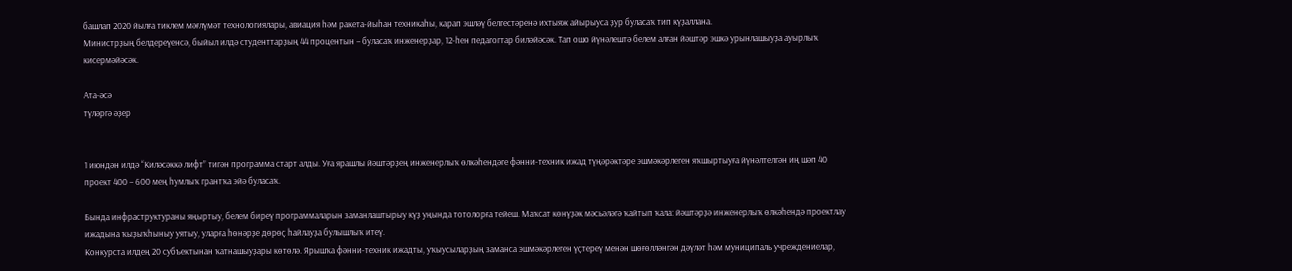башлап 2020 йылға тиклем мәғлүмәт технологиялары, авиация һәм ракета-йыһан техникаһы, карап эшләү белгестәренә ихтыяж айырыуса ҙур буласаҡ тип күҙаллана.
Министрҙың белдереүенсә, быйыл илдә студенттарҙың 44 процентын – буласаҡ инженерҙар, 12-һен педагогтар биләйәсәк. Тап ошо йүнәлештә белем алған йәштәр эшкә урынлашыуҙа ауырлыҡ кисермәйәсәк.

Ата-әсә
түләргә әҙер


1 июндән илдә “Киләсәккә лифт” тигән программа старт алды. Уға ярашлы йәштәрҙең инженерлыҡ өлкәһендәге фәнни-техник ижад түңәрәктәре эшмәкәрлеген яҡшыртыуға йүнәлтелгән иң шәп 40 проект 400 – 600 мең һумлыҡ грантҡа эйә буласаҡ.

Бында инфраструктураны яңыртыу, белем биреү программаларын заманлаштырыу күҙ уңында тотолорға тейеш. Маҡсат көнүҙәк мәсьәләгә ҡайтып ҡала: йәштәрҙә инженерлыҡ өлкәһендә проектлау ижадына ҡыҙыҡһыныу уятыу, уларға һөнәрҙе дөрөҫ һайлауҙа булышлыҡ итеү.
Конкурста илдең 20 субъектынан ҡатнашыуҙары көтөлә. Ярышҡа фәнни-техник ижадты, уҡыусыларҙың заманса эшмәкәрлеген үҫтереү менән шөғөлләнгән дәүләт һәм муниципаль учреждениелар,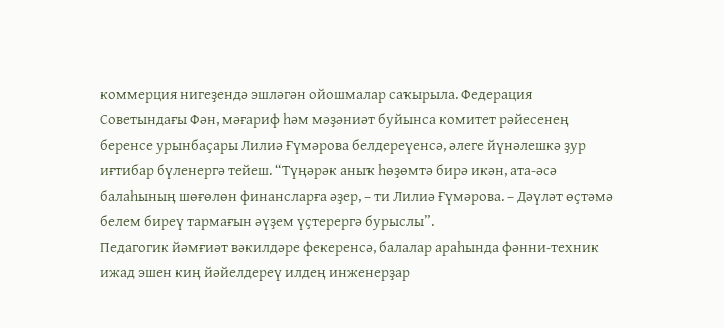коммерция нигеҙендә эшләгән ойошмалар саҡырыла. Федерация Советындағы Фән, мәғариф һәм мәҙәниәт буйынса комитет рәйесенең беренсе урынбаҫары Лилиә Ғүмәрова белдереүенсә, әлеге йүнәлешкә ҙур иғтибар бүленергә тейеш. “Түңәрәк аныҡ һөҙөмтә бирә икән, ата-әсә балаһының шөғөлөн финансларға әҙер, – ти Лилиә Ғүмәрова. – Дәүләт өҫтәмә белем биреү тармағын әүҙем үҫтерергә бурыслы”.
Педагогик йәмғиәт вәкилдәре фекеренсә, балалар араһында фәнни-техник ижад эшен киң йәйелдереү илдең инженерҙар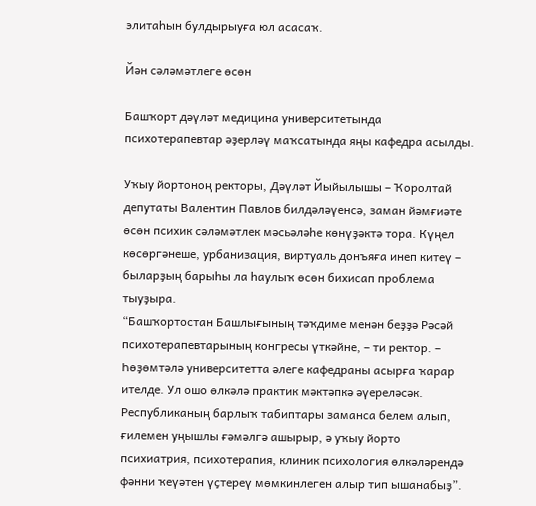элитаһын булдырыуға юл асасаҡ.

Йән сәләмәтлеге өсөн

Башҡорт дәүләт медицина университетында психотерапевтар әҙерләү маҡсатында яңы кафедра асылды.

Уҡыу йортоноң ректоры, Дәүләт Йыйылышы – Ҡоролтай депутаты Валентин Павлов билдәләүенсә, заман йәмғиәте өсөн психик сәләмәтлек мәсьәләһе көнүҙәктә тора. Күңел көсөргәнеше, урбанизация, виртуаль донъяға инеп китеү – быларҙың барыһы ла һаулыҡ өсөн бихисап проблема тыуҙыра.
“Башҡортостан Башлығының тәҡдиме менән беҙҙә Рәсәй психотерапевтарының конгресы үткәйне, – ти ректор. – Һөҙөмтәлә университетта әлеге кафедраны асырға ҡарар ителде. Ул ошо өлкәлә практик мәктәпкә әүереләсәк. Республиканың барлыҡ табиптары заманса белем алып, ғилемен уңышлы ғәмәлгә ашырыр, ә уҡыу йорто психиатрия, психотерапия, клиник психология өлкәләрендә фәнни ҡеүәтен үҫтереү мөмкинлеген алыр тип ышанабыҙ”.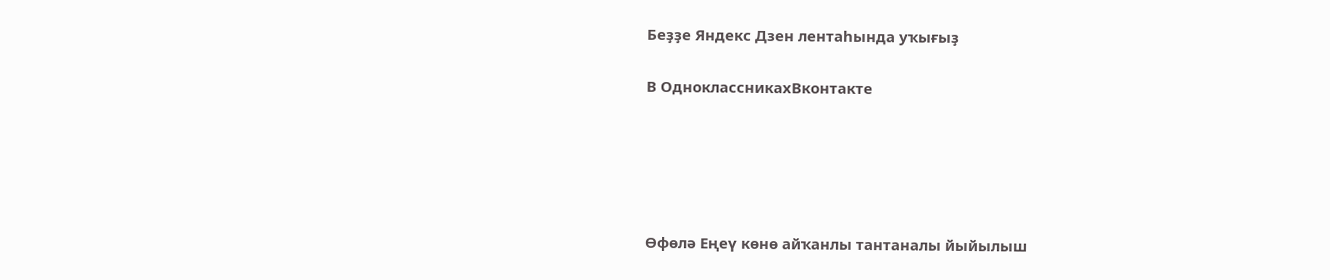Беҙҙе Яндекс Дзен лентаһында уҡығыҙ

В ОдноклассникахВконтакте





Өфөлә Еңеү көнө айҡанлы тантаналы йыйылыш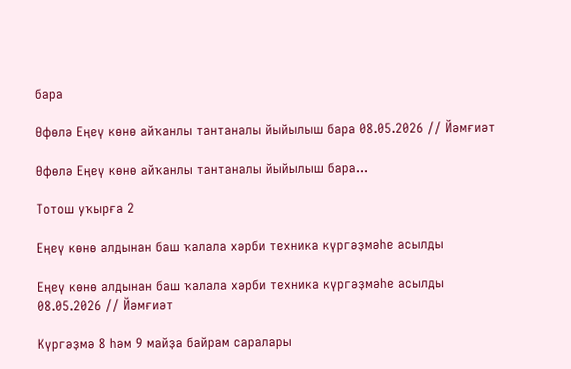бара

Өфөлә Еңеү көнө айҡанлы тантаналы йыйылыш бара 08.05.2026 // Йәмғиәт

Өфөлә Еңеү көнө айҡанлы тантаналы йыйылыш бара...

Тотош уҡырға 2

Еңеү көнө алдынан баш ҡалала хәрби техника күргәҙмәһе асылды

Еңеү көнө алдынан баш ҡалала хәрби техника күргәҙмәһе асылды 08.05.2026 // Йәмғиәт

Күргәҙмә 8 һәм 9 майҙа байрам саралары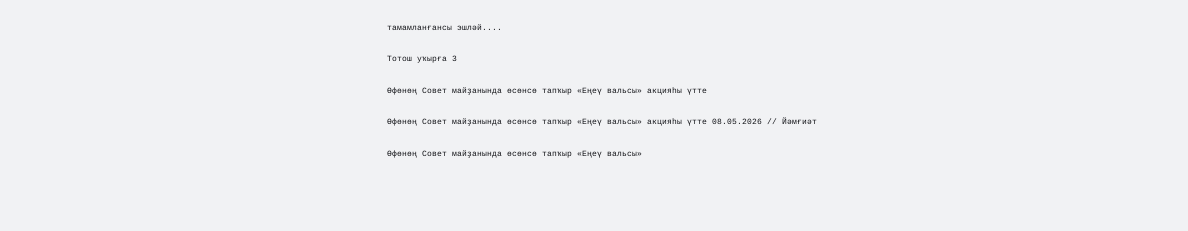тамамланғансы эшләй....

Тотош уҡырға 3

Өфөнөң Совет майҙанында өсөнсө тапҡыр «Еңеү вальсы» акцияһы үтте

Өфөнөң Совет майҙанында өсөнсө тапҡыр «Еңеү вальсы» акцияһы үтте 08.05.2026 // Йәмғиәт

Өфөнөң Совет майҙанында өсөнсө тапҡыр «Еңеү вальсы»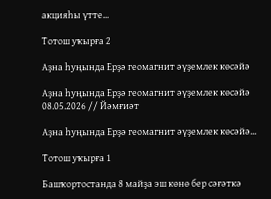акцияһы үтте...

Тотош уҡырға 2

Аҙна һуңында Ерҙә геомагнит әүҙемлек көсәйә

Аҙна һуңында Ерҙә геомагнит әүҙемлек көсәйә 08.05.2026 // Йәмғиәт

Аҙна һуңында Ерҙә геомагнит әүҙемлек көсәйә...

Тотош уҡырға 1

Башҡортостанда 8 майҙа эш көнө бер сәғәткә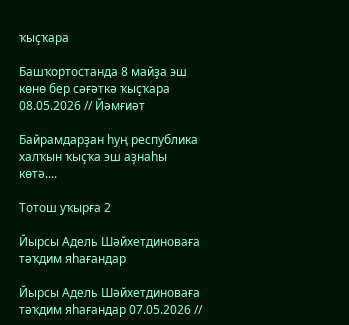ҡыҫҡара

Башҡортостанда 8 майҙа эш көнө бер сәғәткә ҡыҫҡара 08.05.2026 // Йәмғиәт

Байрамдарҙан һуң республика халҡын ҡыҫҡа эш аҙнаһы көтә....

Тотош уҡырға 2

Йырсы Адель Шәйхетдиноваға тәҡдим яһағандар

Йырсы Адель Шәйхетдиноваға тәҡдим яһағандар 07.05.2026 //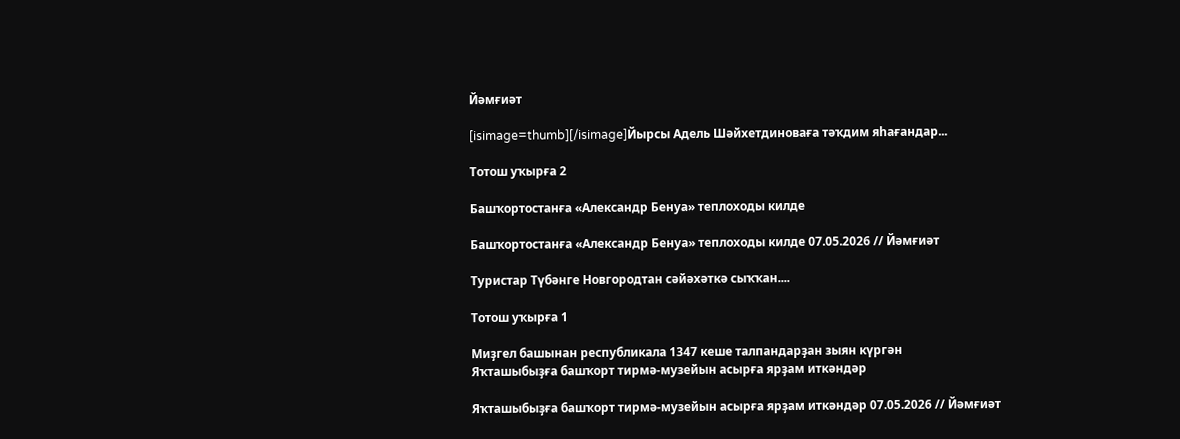Йәмғиәт

[isimage=thumb][/isimage]Йырсы Адель Шәйхетдиноваға тәҡдим яһағандар...

Тотош уҡырға 2

Башҡортостанға «Александр Бенуа» теплоходы килде

Башҡортостанға «Александр Бенуа» теплоходы килде 07.05.2026 // Йәмғиәт

Туристар Түбәнге Новгородтан сәйәхәткә сыҡҡан....

Тотош уҡырға 1

Миҙгел башынан республикала 1347 кеше талпандарҙан зыян күргән
Яҡташыбыҙға башҡорт тирмә-музейын асырға ярҙам иткәндәр

Яҡташыбыҙға башҡорт тирмә-музейын асырға ярҙам иткәндәр 07.05.2026 // Йәмғиәт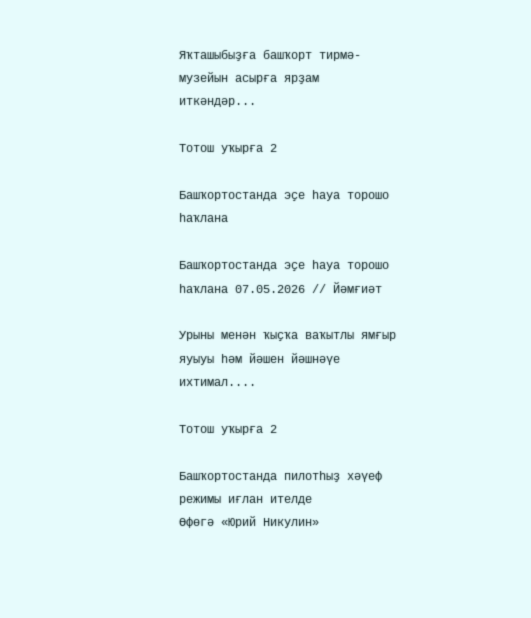Яҡташыбыҙға башҡорт тирмә-музейын асырға ярҙам иткәндәр...

Тотош уҡырға 2

Башҡортостанда эҫе һауа торошо һаҡлана

Башҡортостанда эҫе һауа торошо һаҡлана 07.05.2026 // Йәмғиәт

Урыны менән ҡыҫҡа ваҡытлы ямғыр яуыуы һәм йәшен йәшнәүе ихтимал....

Тотош уҡырға 2

Башҡортостанда пилотһыҙ хәүеф режимы иғлан ителде
Өфөгә «Юрий Никулин»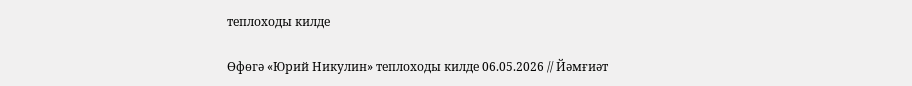теплоходы килде

Өфөгә «Юрий Никулин» теплоходы килде 06.05.2026 // Йәмғиәт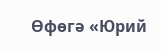Өфөгә «Юрий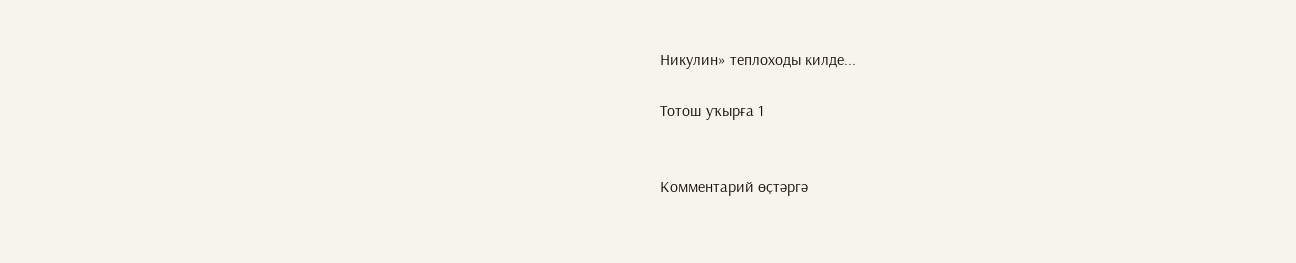Никулин» теплоходы килде...

Тотош уҡырға 1


Комментарий өҫтәргә